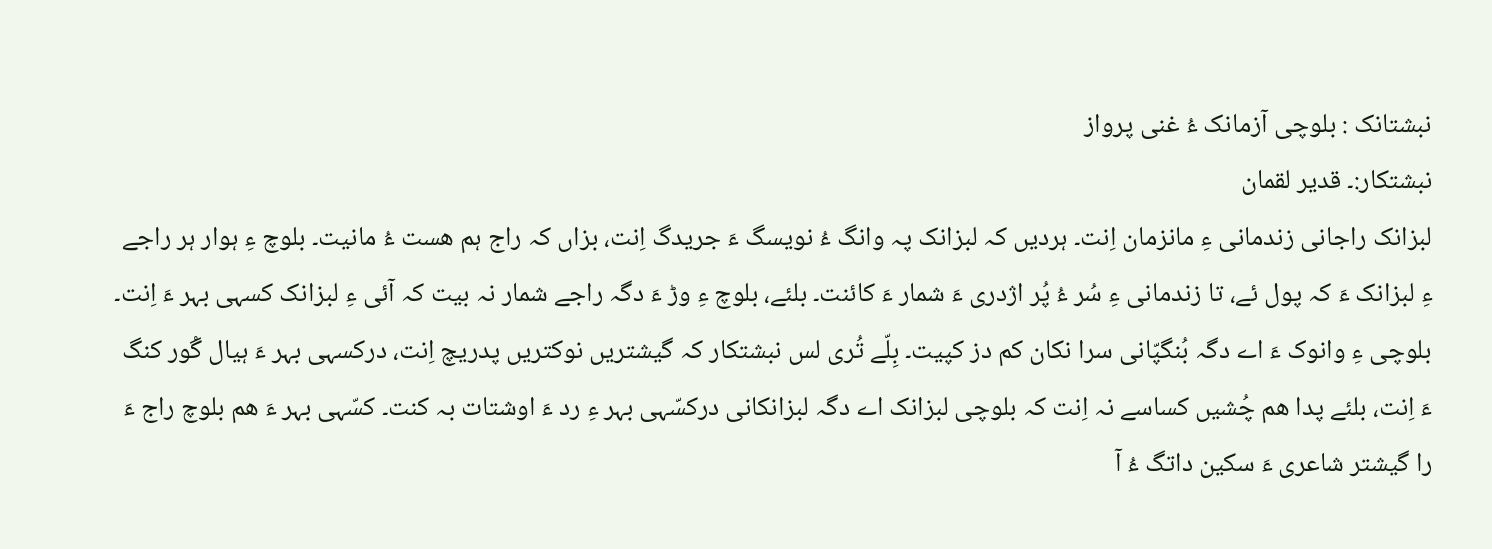نبشتانک : بلوچی آزمانک ءُ غنی پرواز
نبشتکار:۔ قدیر لقمان
لبزانک راجانی زندمانی ءِ مانزمان اِنت۔ ہردیں کہ لبزانک پہ وانگ ءُ نویسگ ءَ جریدگ اِنت، بزاں کہ راج ہم ھست ءُ مانیت۔ بلوچ ءِ ہوار ہر راجے ءِ لبزانک ءَ کہ پول ئے، تا زندمانی ءِ سُر ءُ پُر اژدری ءَ شمار ءَ کائنت۔ بلئے، بلوچ ءِ وڑ ءَ دگہ راجے شمار نہ بیت کہ آئی ءِ لبزانک کسہی بہر ءَ اِنت۔ بلوچی ءِ وانوک ءَ اے دگہ بُنگپّانی سرا نکان کم دز کپیت۔ بِلّے تُری لس نبشتکار کہ گیشتریں نوکتریں پدریچ اِنت، درکسہی بہر ءَ ہیال گْور کنگ ءَ اِنت، بلئے پدا ھم چُشیں کساسے نہ اِنت کہ بلوچی لبزانک اے دگہ لبزانکانی درکسّہی بہر ءِ رد ءَ اوشتات بہ کنت۔ کسّہی بہر ءَ ھم بلوچ راج ءَ را گیشتر شاعری ءَ سکین داتگ ءُ آ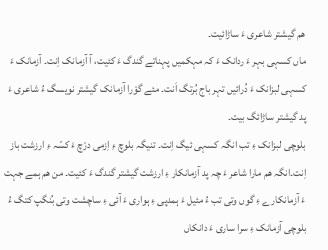ھم گیشتر شاعری ءَ ساڑائیت۔
ماں کسہی بہر ءَ ردانک ءَ کہ مہکمیں پہناتے گندگ ءَ کئیت، آ آزمانک اِنت۔ آزمانک ءَ کسہی لبزانک ءَ دُرائیں تہر باج بُرتگ اَنت۔ مئے گوْرا آزمانک گیشتر نویسگ ءُ شاعری ءَ پد گیشتر ساڑائگ بیت۔
بلوچی لبزانک ءِ تب انگہ کسہی ئیگ اِنت۔ تنیگہ بلوچ ءِ اِزمی درْچ ءَ کسّہ ءِ ارزشت باز اِنت۔انگہ ھم مارا شاعر ءَ چہ پد آزمانکار ءِ ارزشت گیشتر گندگ ءَ کئیت۔ من ھم ہمے جہت ءَ آزمانکارے ءِ گوں وتی تب ءُ مئیل ءَ ہمدپی ءِ ہواری ءَ آئی ءِ ساچشت وتی بُنگپ کتگ ءُ بلوچی آزمانک ءِ سرا ساری ءَ دانکاں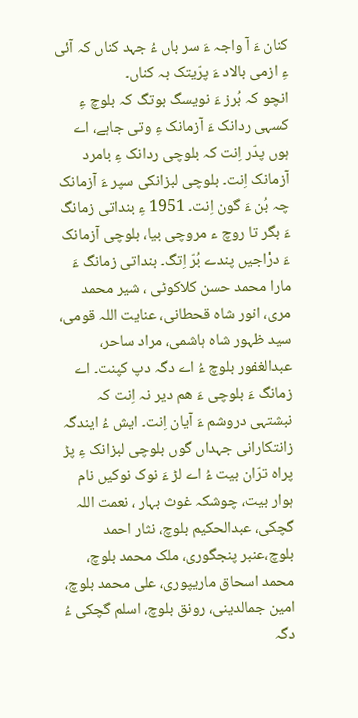کنان ءَ آ واجہ ءَ سر باں ءُ جہد کناں کہ آئی ءِ ازمی بالاد ءَ پرّیتک بہ کناں۔
انچو کہ بُرز ءَ نویسگ بوتگ کہ بلوچ ءِ کسہی ردانک ءَ آزمانک ءِ وتی جاہے، اے ہوں پدّر اِنت کہ بلوچی ردانک ءِ بامرد آزمانک اِنت۔ بلوچی لبزانکی سپر ءَ آزمانک چہ بُن ءَ گون اِنت۔ 1951 ءِ بنداتی زمانگ ءَ بگر تا روچ ء مروچی بیا، بلوچی آزمانک ءَ درْاجیں پندے بُرّ اِتگ۔ بنداتی زمانگ ءَ مارا محمد حسن کلاکوٹی ، شیر محمد مری، انور شاہ قحطانی، عنایت اللہ قومی، سید ظہور شاہ ہاشمی، مراد ساحر، عبدالغفور بلوچ ءُ اے دگہ دپ کپنت۔ اے زمانگ ءَ بلوچی ءَ ھم دیر نہ اِنت کہ نبشتہی دروشم ءَ آیان اِنت۔ ایش ءُ ایندگہ زانتکارانی جہداں گوں بلوچی لبزانک ءِ پڑ پراہ ترّان بیت ءُ اے لڑ ءَ نوک نوکیں نام ہوار بیت، چوشکہ غوث بہار ، نعمت اللہ گچکی، عبدالحکیم بلوچ، نثار احمد بلوچ،عنبر پنجگوری، ملک محمد بلوچ، محمد اسحاق ماریپوری، علی محمد بلوچ، امین جمالدینی، رونق بلوچ، اسلم گچکی ءُ دگہ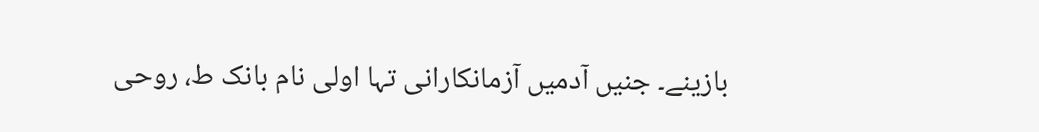بازینے۔ جنیں آدمیں آزمانکارانی تہا اولی نام بانک ط، روحی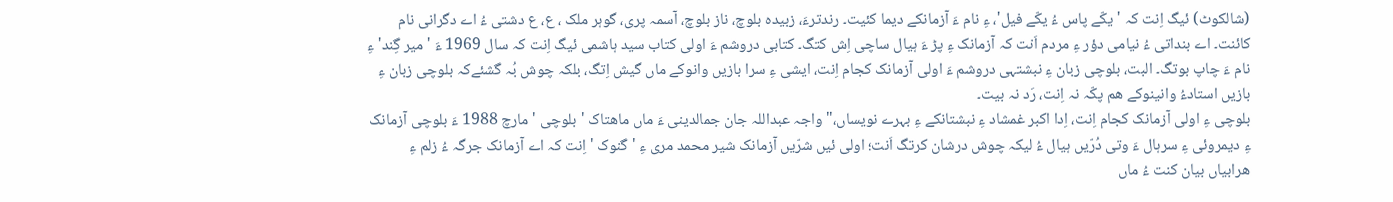(شالکوٹ) ئیگ اِنت کہ 'یکّے پاس ءُ یکّے فیل'، ءِ نام ءَ آزمانکے دیما کئیت۔ رندترءَ، زبیدہ بلوچ، ناز بلوچ، آسمہ پری، گوہر ملک ، ع، ع دشتی ءُ اے دگرانی نام کائنت۔ اے بنداتی ءُ نیامی دؤر ءِ مردم اَنت کہ آزمانک ءِ پڑ ءَ ہیال ساچی اِش کتگ۔ کتابی دروشم ءَ اولی کتاب سید ہاشمی ئیگ اِنت کہ سال 1969 ءَ ' میر گِند' ءِ نام ءَ چاپ بوتگ۔ البت، بلوچی زبان ءِ نبشتہی دروشم ءَ اولی آزمانک کجام اِنت، ایشی ءِ سرا بازیں وانوکے ماں گیش اِتگ، بلکہ چوش بُہ گشئےکہ بلوچی زبان ءِ بازیں استادءُ وانینوکے ھم پکّہ نہ اِنت، رَد نہ بیت۔
بلوچی ءِ اولی آزمانک کجام اِنت، اِدا اکبر غمشاد ءِ نبشتانکے ءِ بہرے نویساں،" واجہ عبداللہ جان جمالدینی ءَ ماں ماھتاک 'بلوچی ' مارچ 1988 ءَ بلوچی آزمانک ءِ دیمروئی ءِ سرہال ءَ وتی دُرّیں ہیال ءُ لیکہ چوش درشان کرتگ اَنت؛ اولی ئیں شرّیں آزمانک شیر محمد مری ءِ 'گنوک ' اِنت کہ اے آزمانک جرگہ ءُ زلم ءِ ھرابیاں بیان کنت ءُ ماں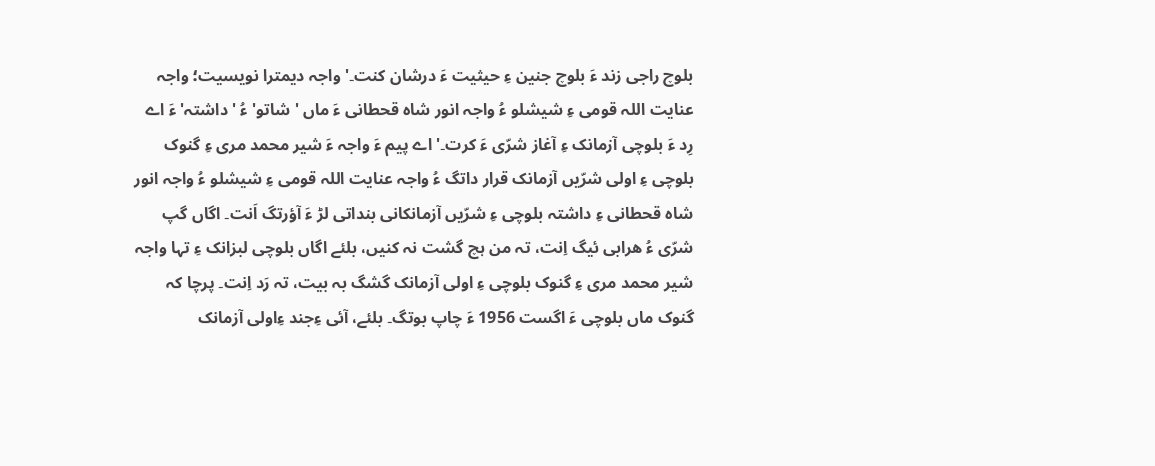بلوچ راجی زند ءَ بلوچ جنین ءِ حیثیت ءَ درشان کنت۔' واجہ دیمترا نویسیت؛ واجہ عنایت اللہ قومی ءِ شیشلو ءُ واجہ انور شاہ قحطانی ءَ ماں ' شاتو' ءُ ' داشتہ' ءَ اے رِد ءَ بلوچی آزمانک ءِ آغاز شرّی ءَ کرت۔' اے پیم ءَ واجہ ءَ شیر محمد مری ءِ گنوک بلوچی ءِ اولی شرّیں آزمانک قرار داتگ ءُ واجہ عنایت اللہ قومی ءِ شیشلو ءُ واجہ انور شاہ قحطانی ءِ داشتہ بلوچی ءِ شرّیں آزمانکانی بنداتی لڑ ءَ آؤرتگ اَنت۔ اگاں گپ شرّی ءُ ھرابی ئیگ اِنت، تہ من ہچ گشت نہ کنیں، بلئے اگاں بلوچی لبزانک ءِ تہا واجہ شیر محمد مری ءِ گنوک بلوچی ءِ اولی آزمانک گشگ بہ بیت، تہ رَد اِنت۔ پرچا کہ گنوک ماں بلوچی ءَ اگست 1956 ءَ چاپ بوتگ۔ بلئے، آئی ءِجند ءِاولی آزمانک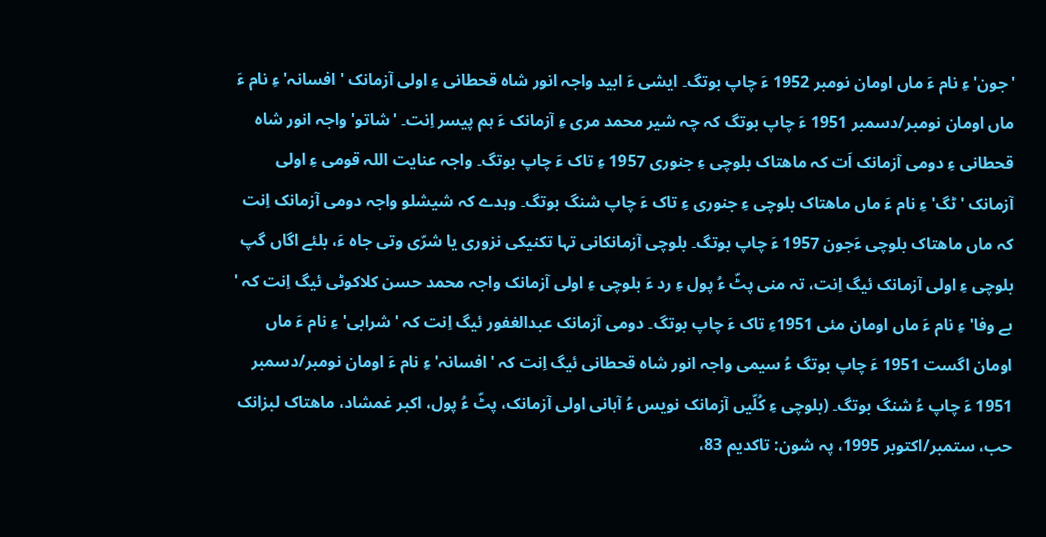'جون' ءِ نام ءَ ماں اومان نومبر 1952 ءَ چاپ بوتگ۔ ایشی ءَ ابید واجہ انور شاہ قحطانی ءِ اولی آزمانک ' افسانہ' ءِ نام ءَ ماں اومان نومبر/دسمبر 1951 ءَ چاپ بوتگ کہ چہ شیر محمد مری ءِ آزمانک ءَ ہم پیسر اِنت۔ 'شاتو' واجہ انور شاہ قحطانی ءِ دومی آزمانک اَت کہ ماھتاک بلوچی ءِ جنوری 1957 ءِ تاک ءَ چاپ بوتگ۔ واجہ عنایت اللہ قومی ءِ اولی آزمانک ' ٹگ' ءِ نام ءَ ماں ماھتاک بلوچی ءِ جنوری ءِ تاک ءَ چاپ شنگ بوتگ۔ وہدے کہ شیشلو واجہ دومی آزمانک اِنت کہ ماں ماھتاک بلوچی ءَجون 1957 ءَ چاپ بوتگ۔ بلوچی آزمانکانی تہا تکنیکی نزوری یا شرّی وتی جاہ ءَ، بلئے اگاں گپ بلوچی ءِ اولی آزمانک ئیگ اِنت، تہ منی پٹّ ءُ پول ءِ رد ءَ بلوچی ءِ اولی آزمانک واجہ محمد حسن کلاکوٹی ئیگ اِنت کہ ' بے وفا' ءِ نام ءَ ماں اومان مئی 1951ءِ تاک ءَ چاپ بوتگ۔ دومی آزمانک عبدالغفور ئیگ اِنت کہ ' شرابی' ءِ نام ءَ ماں اومان اگست 1951 ءَ چاپ بوتگ ءُ سیمی واجہ انور شاہ قحطانی ئیگ اِنت کہ 'افسانہ' ءِ نام ءَ اومان نومبر/دسمبر 1951 ءَ چاپ ءُ شنگ بوتگ۔ (بلوچی ءِ کُلّیں آزمانک نویس ءُ آہانی اولی آزمانک، پٹّ ءُ پول، اکبر غمشاد، ماھتاک لبزانک حب، ستمبر/اکتوبر 1995، پہ شون: تاکدیم 83،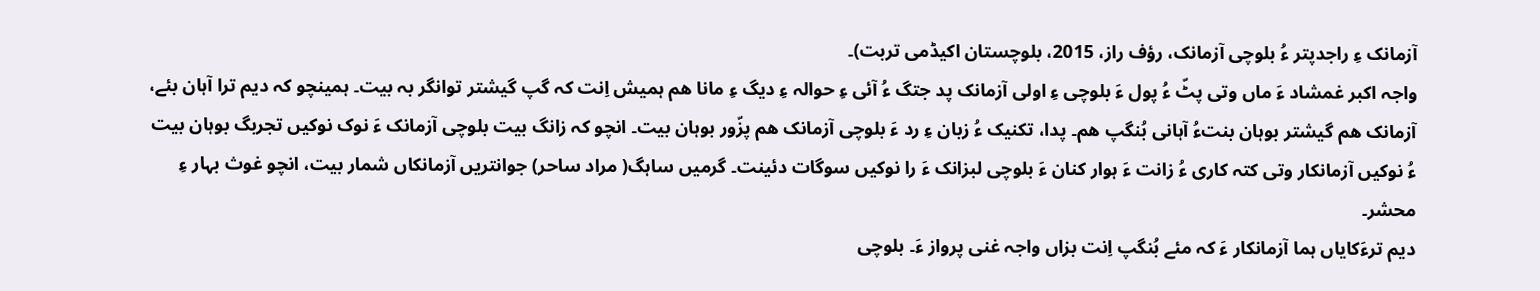آزمانک ءِ راجدپتر ءُ بلوچی آزمانک، رؤف راز، 2015، بلوچستان اکیڈمی تربت)۔
واجہ اکبر غمشاد ءَ ماں وتی پٹّ ءُ پول ءَ بلوچی ءِ اولی آزمانک پد جتگ ءُ آئی ءِ حوالہ ءِ دیگ ءِ مانا ھم ہمیش اِنت کہ گپ گیشتر توانگر بہ بیت۔ ہمینچو کہ دیم ترا آہان بئے، آزمانک ھم گیشتر بوہان بنتءُ آہانی بُنگپ ھم۔ پدا، تکنیک ءُ زبان ءِ رد ءَ بلوچی آزمانک ھم پزّور بوہان بیت۔ انچو کہ زانگ بیت بلوچی آزمانک ءَ نوک نوکیں تجربگ بوہان بیت ءُ نوکیں آزمانکار وتی کتہ کاری ءُ زانت ءَ ہوار کنان ءَ بلوچی لبزانک ءَ را نوکیں سوگات دئینت۔ گرمیں ساہگ( مراد ساحر) جوانتریں آزمانکاں شمار بیت، انچو غوث بہار ءِ محشر۔
دیم ترءَکایاں ہما آزمانکار ءَ کہ مئے بُنگپ اِنت بزاں واجہ غنی پرواز ءَ۔ بلوچی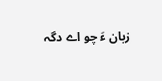زبان ءَ چو اے دگہ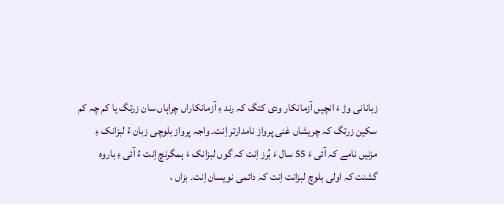زبانانی وڑ ءَ انچیں آزمانکار ودی کتگ کہ رند ءِ آزمانکاراں چراہاں سان زرتگ یا کم چہ کم سکین زرتگ کہ چریشاں غنی پرواز نامدارتر اِنت۔ واجہ پرواز بلوچی زبان ءُ لبزانک ءِ مزنیں نامے کہ آئی ءَ 55 سال ءَ بُرز اِنت کہ گوں لبزانک ءَ ہمگرنچ اِنت ءُ آئی ءِ باروہ گشنت کہ اولی بلوچ لبزانت اِنت کہ دائمی نویسان اِنت۔ بزاں ،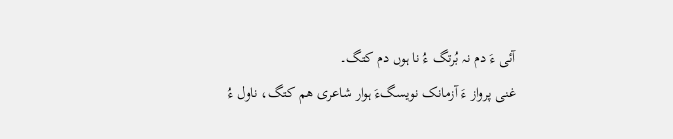آئی ءَ دم نہ بُرتگ ءُ نا ہوں دم کتگ۔
غنی پرواز ءَ آزمانک نویسگءَ ہوار شاعری ھم کتگ، ناول ءُ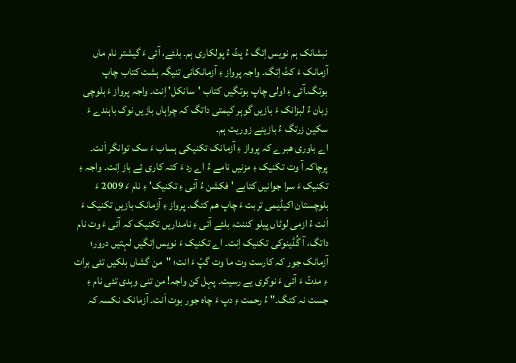نبشانک ہم نویس اِتگ ءُ پٹّ ءُ پولکاری ہم۔ بلئے، آئی ءَ گیشتر نام ماں آزمانک ءَ کٹّ اِتگ۔ واجہ پرواز ءِ آزمانکانی تنیگہ ہشت کتاب چاپ بوتگ۔آئی ءِ اولی چاپ بوتگیں کتاب 'سانکل' اِنت۔ واجہ پرواز ءَ بلوچی زبان ءُ لبزانک ءَ بازیں گوہر کیمتی داتگ کہ چراہاں بازیں نوک باہندے ءَ سکین زرتگ ءُ بازینے زوریت ہم۔
اے باوری ھبرے کہ پرواز ءِ آزمانک تکنیکی ہساب ءَ سک توانگر اَنت۔ پرچاکہ آ وت تکنیک ءِ مزنیں نامے ءُ اے رد ءَ کتہ کاری ئِے باز اِنت۔ واجہ ءِ تکنیک ءَ سرا جوانیں کتابے ' فکشن ءُ آئی ءِ تکنیک' ءِ نام ءَ 2009 ءَ بلوچستان اکیڈیمی تربت ءَ چاپ ھم کتگ۔ پرواز ءِ آزمانک بازیں تکنیک ءَ اَنت ءُ ازمی لوٹاں پیلو کننت، بلئے آئی ءِ نامداریں تکنیک کہ آئی ءَ وت نام داتگ، آ گُڈینوکی تکنیک اِنت۔ اے تکنیک ءَ نویس اِتگیں لہتیں درور؛
آزمانک جور کہ کارست وت ما وت گپّ ءَ انت؛ "من گشاں بلکیں تئی برات ءِ مدتّ ءَ آئی ءَ نوکری یے رسیت۔ پہل کن واجہ! من تنی وہدی تئی نام ءِ جست نہ کتگ۔" ءُ رحمت ءِ دپ ءَ چاہ جور بوت اَنت۔ آزمانک نکسہ کہ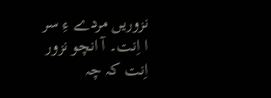نزوریں مردے ءِ سر ا اِنت۔ آ انچو نزور اِنت کہ چہ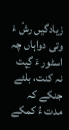زیادگیں رشّ ءَ وتی دواہاں چہ اسٹور ءَ گِپت نہ کنت، بلئے جنکے کہ مدت ءُ کمکے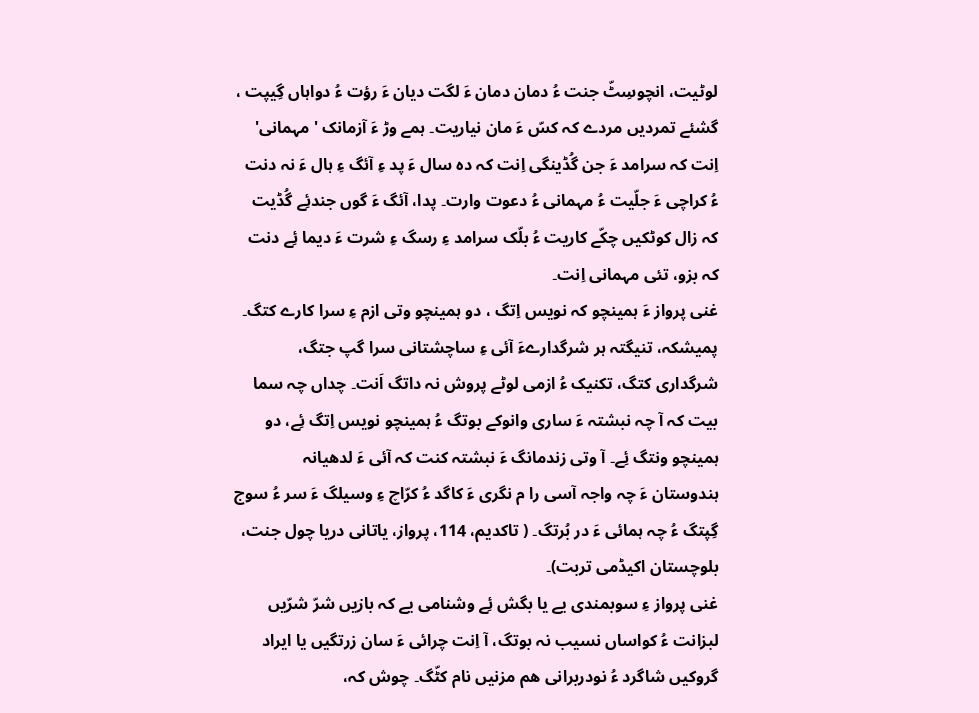لوٹیت، انچوسِٹّ جنت ءُ دمان دمان ءَ لگت دیان ءَ رؤت ءُ دواہاں گِیپت ، گشئے تمردیں مردے کہ کسّ ءَ مان نیاریت۔ ہمے وڑ ءَ آزمانک ' مہمانی' اِنت کہ سرامد ءَ جن گُڈینگی اِنت کہ دہ سال ءَ پد ءِ آئگ ءِ ہال ءَ نہ دنت ءُ کراچی ءَ جلّیت ءُ مہمانی ءُ دعوت وارت۔ پدا، آئگ ءَ گوں جندئِے گُڈیت کہ زال کوٹکیں چکّے کاریت ءُ بلّک سرامد ءِ رسگ ءِ شرت ءَ دیما ئِے دنت کہ بزو، تئی مہمانی اِنت۔
غنی پرواز ءَ ہمینچو کہ نویس اِتگ ، دو ہمینچو وتی ازم ءِ سرا کارے کتگ۔ پمیشکہ، تنیگتہ ہر شرگدارےءَ آئی ءِ ساچشتانی سرا گپ جتگ، شرگداری کتگ، تکنیک ءُ ازمی لوٹے پروش نہ داتگ اَنت۔ چداں چہ سما بیت کہ آ چہ نبشتہ ءَ ساری وانوکے بوتگ ءُ ہمینچو نویس اِتگ ئِے، دو ہمینچو ونتگ ئِے۔ آ وتی زندمانگ ءَ نبشتہ کنت کہ آئی ءَ لدھیانہ ہندوستان ءَ چہ واجہ آسی را م نگری ءَ کاگد ءُ کرّاچ ءِ وسیلگ ءَ سر ءُ سوج گِپتگ ءُ چہ ہمائی ءَ در بُرتگ۔ ( تاکدیم، 114، پرواز، یاتانی دریا چول جنت، بلوچستان اکیڈمی تربت)۔
غنی پرواز ءِ سوبمندی یے یا بگش ئِے وشنامی یے کہ بازیں شرّ شرّیں لبزانت ءُ کواساں نسیب نہ بوتگ، آ اِنت چرائی ءَ سان زرتگیں یا ایراد گروکیں شاگرد ءُ نودربرانی ھم مزنیں نام کٹّگ۔ چوش کہ،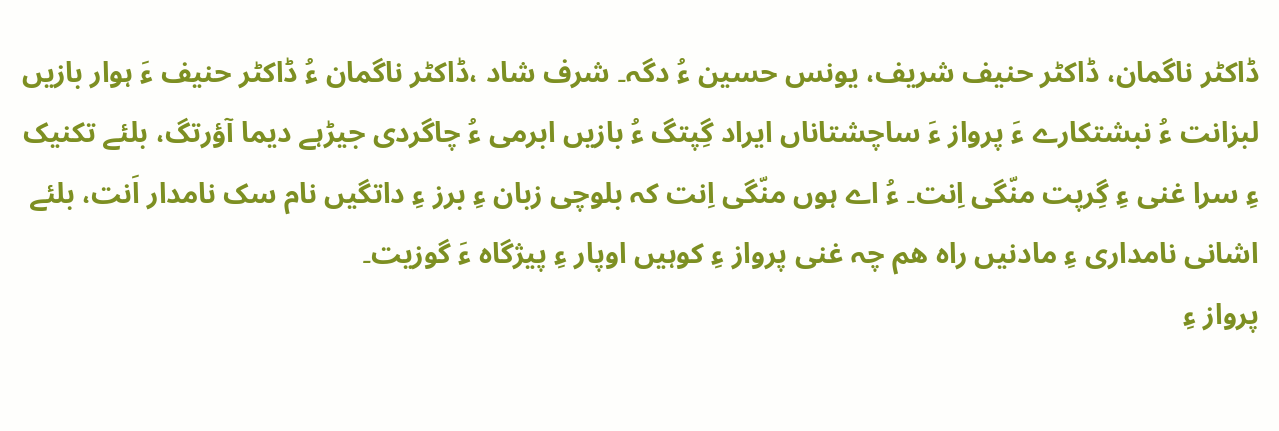ڈاکٹر ناگمان، ڈاکٹر حنیف شریف، یونس حسین ءُ دگہ۔ شرف شاد ،ڈاکٹر ناگمان ءُ ڈاکٹر حنیف ءَ ہوار بازیں لبزانت ءُ نبشتکارے ءَ پرواز ءَ ساچشتاناں ایراد گِپتگ ءُ بازیں ابرمی ءُ چاگردی جیڑہے دیما آؤرتگ، بلئے تکنیک ءِ سرا غنی ءِ گِرپت منّگی اِنت۔ ءُ اے ہوں منّگی اِنت کہ بلوچی زبان ءِ برز ءِ داتگیں نام سک نامدار اَنت، بلئے اشانی نامداری ءِ مادنیں راہ ھم چہ غنی پرواز ءِ کوہیں اوپار ءِ پیژگاہ ءَ گوزیت۔
پرواز ءِ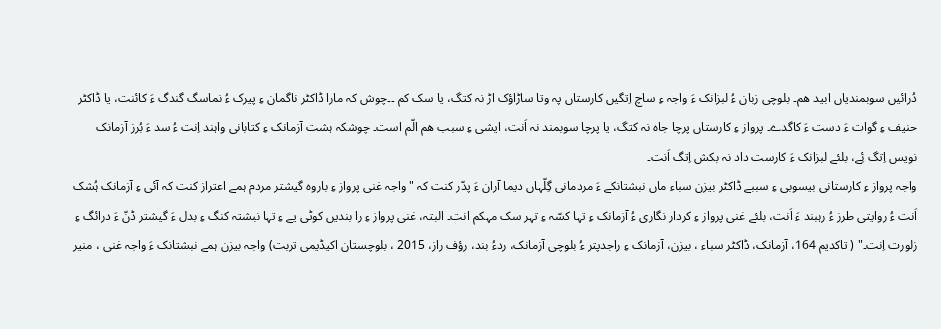دُرائیں سوبمندیاں ابید ھم۔ بلوچی زبان ءُ لبزانک ءَ واجہ ءِ ساچ اِتگیں کارستاں پہ وتا ساڑاؤک اڑ نہ کتگ، یا سک کم ۔۔چوش کہ مارا ڈاکٹر ناگمان ءِ پیرک ءُ نماسگ گندگ ءَ کائنت، یا ڈاکٹر حنیف ءِ گوات ءَ دست ءَ کاگدے۔ پرواز ءِ کارستاں پرچا جاہ نہ کتگ، یا پرچا سوبمند نہ اَنت، ایشی ءِ سبب ھم الّم است۔ چوشکہ ہشت آزمانک ءِ کتابانی واہند اِنت ءُ سد ءَ بُرز آزمانک نویس اِتگ ئِے، بلئے لبزانک ءَ کارست داد نہ بکش اِتگ اَنت۔
واجہ پرواز ءِ کارستانی بیسوبی ءِ سببے ڈاکٹر بیزن سباء ماں نبشتانکے ءَ مردمانی گِلّہاں دیما آران ءَ پدّر کنت کہ " واجہ غنی پرواز ءِ باروہ گیشتر مردم ہمے اعتراز کنت کہ آئی ءِ آزمانک ہُشک اَنت ءُ روایتی طرز ءُ رہبند ءَ اَنت، بلئے غنی پرواز ءِ کردار نگاری ءُ آزمانک ءِ تہا کسّہ ءِ تہر سک مہکم انت۔ البتہ، غنی پرواز ءِ را بندیں کوٹی یے ءِ تہا نبشتہ کنگ ءِ بدل ءَ گیشتر ڈنّ ءَ درائگ ءِ زلورت اِنت۔" ( تاکدیم 164، آزمانک، ڈاکٹر سباء ، بیزن، آزمانک ءِ راجدپتر ءُ بلوچی آزمانک، ردءُ بند، رؤف راز، 2015 ، بلوچستان اکیڈیمی تربت) واجہ بیزن ہمے نبشتانک ءَ واجہ غنی ، منیر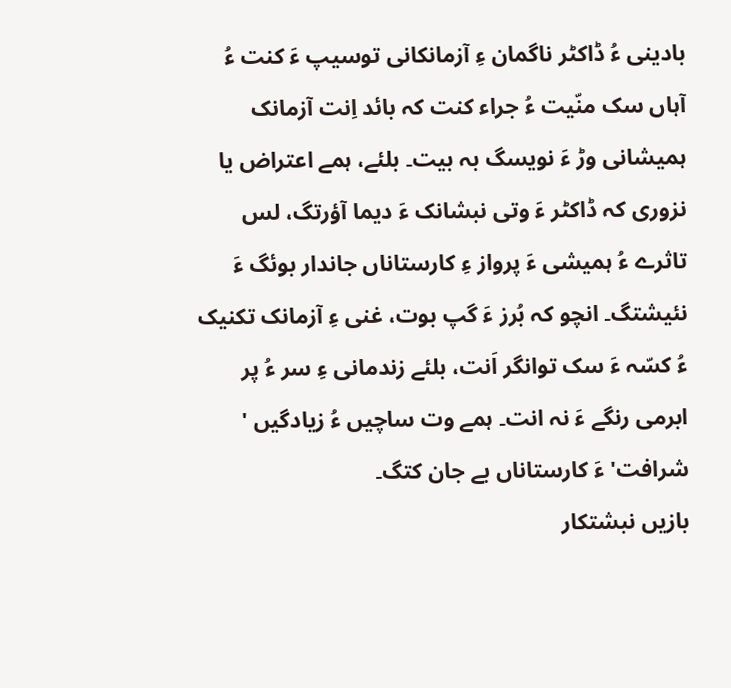بادینی ءُ ڈاکٹر ناگمان ءِ آزمانکانی توسیپ ءَ کنت ءُ آہاں سک منّیت ءُ جراء کنت کہ بائد اِنت آزمانک ہمیشانی وڑ ءَ نویسگ بہ بیت۔ بلئے، ہمے اعتراض یا نزوری کہ ڈاکٹر ءَ وتی نبشانک ءَ دیما آؤرتگ، لس تاثرے ءُ ہمیشی ءَ پرواز ءِ کارستاناں جاندار بوئگ ءَ نئیشتگ۔ انچو کہ بُرز ءَ گپ بوت، غنی ءِ آزمانک تکنیک ءُ کسّہ ءَ سک توانگر اَنت، بلئے زندمانی ءِ سر ءُ پر ابرمی رنگے ءَ نہ انت۔ ہمے وت ساچیں ءُ زیادگیں ' شرافت' ءَ کارستاناں بے جان کتگ۔
بازیں نبشتکار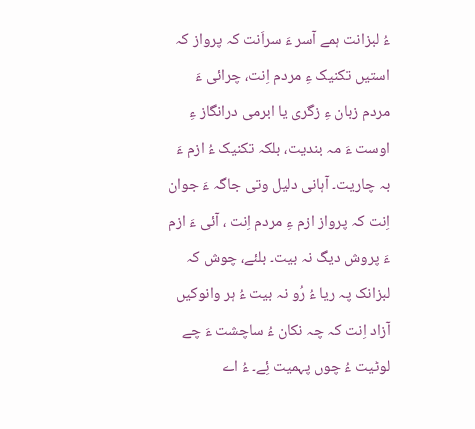ءُ لبزانت ہمے آسر ءَ سراَنت کہ پرواز کہ استیں تکنیک ءِ مردم اِنت، چرائی ءَ مردم زبان ءِ زگری یا ابرمی درانگاز ءِ اوست ءَ مہ بندیت، بلکہ تکنیک ءُ ازم ءَ بہ چاریت۔ آہانی دلیل وتی جاگہ ءَ جوان اِنت کہ پرواز ازم ءِ مردم اِنت ، آئی ءَ ازم ءَ پروش دیگ نہ بیت۔ بلئے، چوش کہ لبزانک پہ ریا ءُ رُو نہ بیت ءُ ہر وانوکیں آزاد اِنت کہ چہ نکان ءُ ساچشت ءَ چے لوٹیت ءُ چوں پہمیت ئِے۔ ءُ اے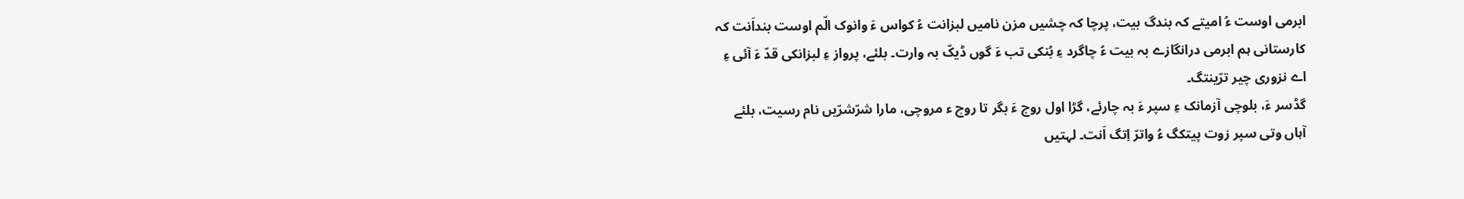ابرمی اوست ءُ امیتے کہ بندگ بیت، پرچا کہ چشیں مزن نامیں لبزانت ءُ کواس ءَ وانوک الّم اوست بنداَنت کہ کارستانی ہم ابرمی درانگازے بہ بیت ءُ چاگرد ءِ بُنکی تب ءَ گوں ڈیکّ بہ وارت۔ بلئے، پرواز ءِ لبزانکی قدّ ءَ آئی ءِ اے نزوری چیر ترّینتگ۔
گڈسر ءَ، بلوچی آزمانک ءِ سپر ءَ بہ چارئے، گڑا اول روچ ءَ بگر تا روچ ء مروچی، مارا شرّشرّیں نام رسیت، بلئے آہاں وتی سپر زوت پیتکگ ءُ واترّ اِتگ اَنت۔ لہتیں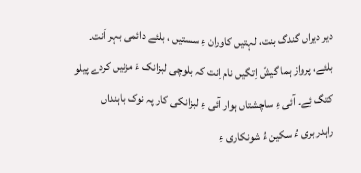دیر دیراں گندگ بنت، لہتیں کاوران ءِ سستیں ، بلئے دائمی بہر اَنت۔ بلئے، پرواز ہما گیشّ اِتگیں نام اِنت کہ بلوچی لبزانک ءَ مزنیں کردے پیلو کتگ ئِے۔ آئی ءِ ساچشتاں ہوار آئی ءِ لبزانکی کار پہ نوک باہنداں راہدربری ءُ سکین ءُ شونکاری ءِ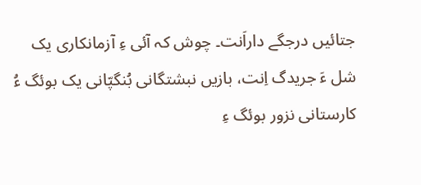جتائیں درجگے داراَنت۔ چوش کہ آئی ءِ آزمانکاری یک شل ءَ جریدگ اِنت، بازیں نبشتگانی بُنگپّانی یک بوئگ ءُ کارستانی نزور بوئگ ءِ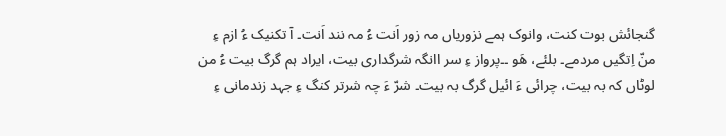گنجائش بوت کنت، وانوک ہمے نزوریاں مہ زور اَنت ءُ مہ نند اَنت۔ آ تکنیک ءُ ازم ءِ منّ اِتگیں مردمے۔ بلئے، ھَو ۔۔پرواز ءِ سر اانگہ شرگداری بیت، ایراد ہم گرگ بیت ءُ من لوٹاں کہ بہ بیت، چرائی ءَ ائیل گرگ بہ بیت۔ شرّ ءَ چہ شرتر کنگ ءِ جہد زندمانی ءِ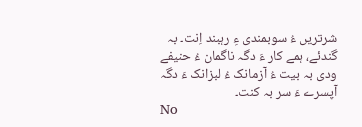شرتریں ءُ سوبمندی ءِ رہبند اِنت۔ بہ گندئے، ہمے کار ءَ دگہ ناگمان ءُ حنیفے ودی بہ بیت ءُ آزمانک ءُ لبزانک ءَ دگہ آپسرے ءَ سر بہ کنت۔
No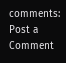comments:
Post a Comment